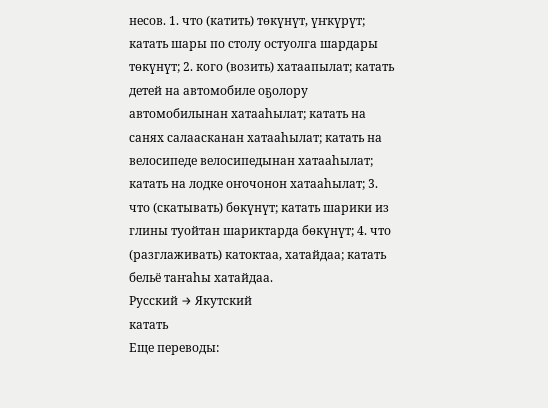несов. 1. что (катить) төкүнүт, үҥкүрүт; катать шары по столу остуолга шардары төкүнүт; 2. кого (возить) хатаапылат; катать детей на автомобиле оҕолору автомобилынан хатааһылат; катать на санях салаасканан хатааһылат; катать на велосипеде велосипедынан хатааһылат; катать на лодке оҥочонон хатааһылат; 3. что (скатывать) бөкүнүт; катать шарики из глины туойтан шариктарда бөкүнүт; 4. что (разглаживать) катоктаа, хатайдаа; катать бельё таҥаһы хатайдаа.
Русский → Якутский
катать
Еще переводы: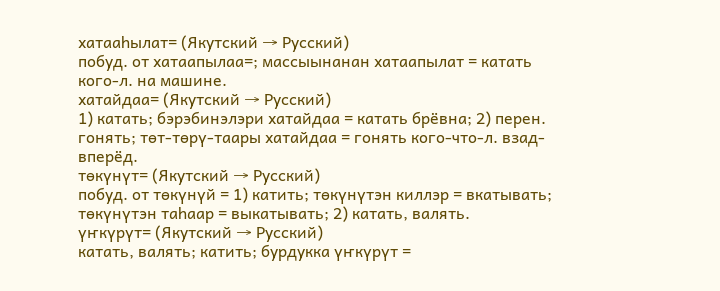хатааһылат= (Якутский → Русский)
побуд. от хатаапылаа=; массыынанан хатаапылат = катать кого-л. на машине.
хатайдаа= (Якутский → Русский)
1) катать; бэрэбинэлэри хатайдаа = катать брёвна; 2) перен. гонять; төт-төрү-таары хатайдаа = гонять кого-что-л. взад-вперёд.
төкүнүт= (Якутский → Русский)
побуд. от төкүнүй = 1) катить; төкүнүтэн киллэр = вкатывать; төкүнүтэн таһаар = выкатывать; 2) катать, валять.
үҥкүрүт= (Якутский → Русский)
катать, валять; катить; бурдукка үҥкүрүт =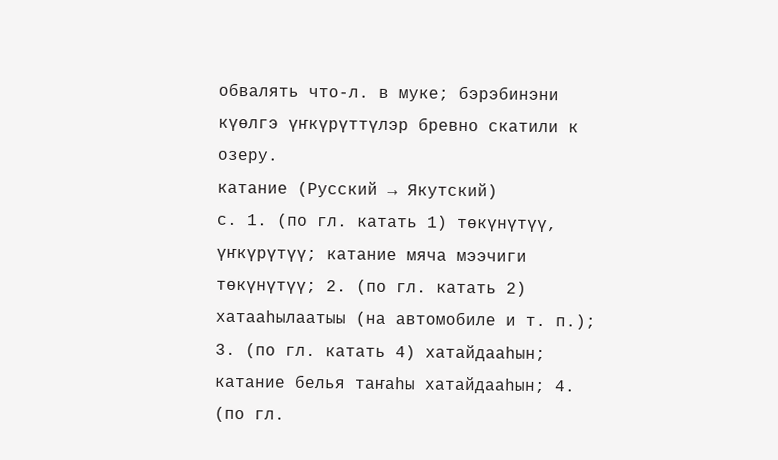обвалять что-л. в муке; бэрэбинэни күөлгэ үҥкүрүттүлэр бревно скатили к озеру.
катание (Русский → Якутский)
с. 1. (по гл. катать 1) төкүнүтүү, үҥкүрүтүү; катание мяча мээчиги төкүнүтүү; 2. (по гл. катать 2) хатааһылаатыы (на автомобиле и т. п.); 3. (по гл. катать 4) хатайдааһын; катание белья таҥаһы хатайдааһын; 4. (по гл.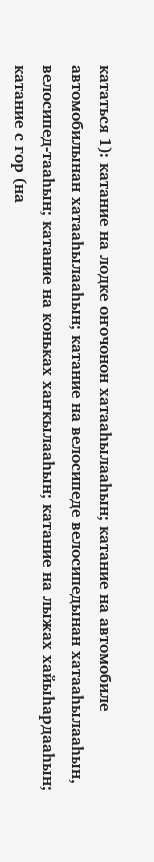кататься 1): катание на лодке оҥочонон хатааһылааһын; катание на автомобиле автомобилынан хатааһылааһын; катание на велосипеде велосипедынан хатааһылааһын, велосипед-тааһын; катание на коньках хаҥкылааһын; катание на лыжах хайыһардааһын; катание с гор (на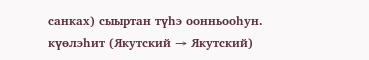санках) сыыртан түһэ оонньооһун.
күөлэһит (Якутский → Якутский)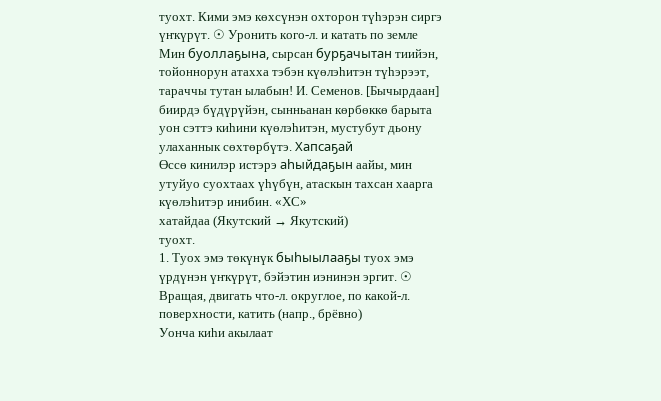туохт. Кими эмэ көхсүнэн охторон түһэрэн сиргэ үҥкүрүт. ☉ Уронить кого-л. и катать по земле
Мин буоллаҕына, сырсан бурҕачытан тиийэн, тойоннорун атахха тэбэн күөлэһитэн түһэрээт, тараччы тутан ылабын! И. Семенов. [Бычырдаан] биирдэ бүдүрүйэн, сынньанан көрбөккө барыта уон сэттэ киһини күөлэһитэн, мустубут дьону улаханнык сөхтөрбүтэ. Хапсаҕай
Өссө кинилэр истэрэ аһыйдаҕын аайы, мин утуйуо суохтаах үһүбүн, атаскын тахсан хаарга күөлэһитэр инибин. «ХС»
хатайдаа (Якутский → Якутский)
туохт.
1. Туох эмэ төкүнүк быһыылааҕы туох эмэ үрдүнэн үҥкүрүт, бэйэтин иэнинэн эргит. ☉ Вращая, двигать что-л. округлое, по какой-л. поверхности, катить (напр., брёвно)
Уонча киһи акылаат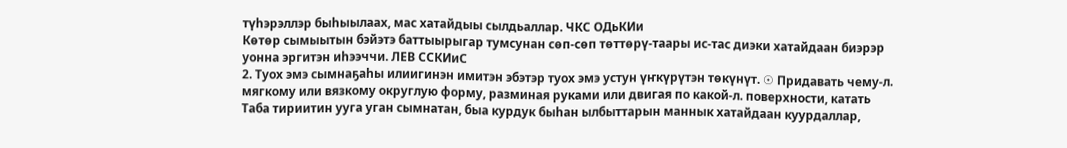түһэрэллэр быһыылаах, мас хатайдыы сылдьаллар. ЧКС ОДьКИи
Көтөр сымыытын бэйэтэ баттыырыгар тумсунан сөп-сөп төттөрү-таары ис-тас диэки хатайдаан биэрэр уонна эргитэн иһээччи. ЛЕВ ССКИиС
2. Туох эмэ сымнаҕаһы илиигинэн имитэн эбэтэр туох эмэ устун үҥкүрүтэн төкүнүт. ☉ Придавать чему-л. мягкому или вязкому округлую форму, разминая руками или двигая по какой-л. поверхности, катать
Таба тириитин ууга уган сымнатан, быа курдук быһан ылбыттарын маннык хатайдаан куурдаллар,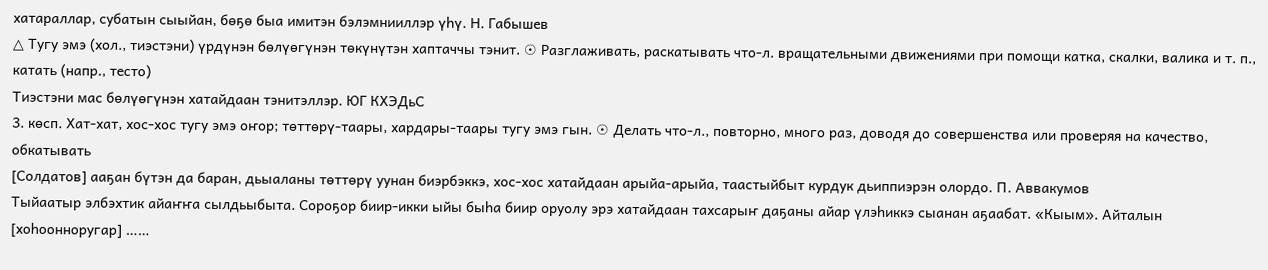хатараллар, субатын сыыйан, бөҕө быа имитэн бэлэмнииллэр үһү. Н. Габышев
△ Тугу эмэ (хол., тиэстэни) үрдүнэн бөлүөгүнэн төкүнүтэн хаптаччы тэнит. ☉ Разглаживать, раскатывать что-л. вращательными движениями при помощи катка, скалки, валика и т. п., катать (напр., тесто)
Тиэстэни мас бөлүөгүнэн хатайдаан тэнитэллэр. ЮГ КХЭДьС
3. көсп. Хат-хат, хос-хос тугу эмэ оҥор; төттөрү-таары, хардары-таары тугу эмэ гын. ☉ Делать что-л., повторно, много раз, доводя до совершенства или проверяя на качество, обкатывать
[Солдатов] ааҕан бүтэн да баран, дьыаланы төттөрү уунан биэрбэккэ, хос-хос хатайдаан арыйа-арыйа, таастыйбыт курдук дьиппиэрэн олордо. П. Аввакумов
Тыйаатыр элбэхтик айаҥҥа сылдьыбыта. Сороҕор биир-икки ыйы быһа биир оруолу эрэ хатайдаан тахсарыҥ даҕаны айар үлэһиккэ сыанан аҕаабат. «Кыым». Айталын [хоһоонноругар] ……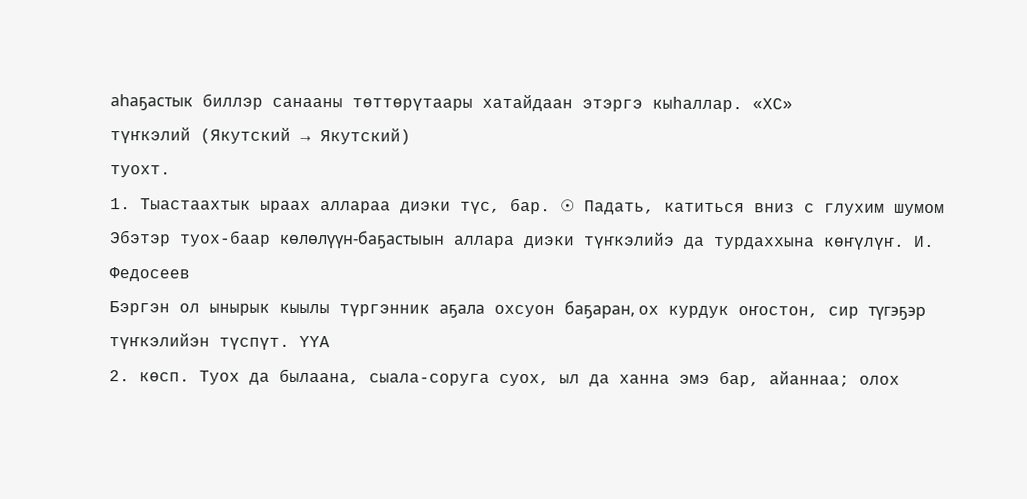аһаҕастык биллэр санааны төттөрүтаары хатайдаан этэргэ кыһаллар. «ХС»
түҥкэлий (Якутский → Якутский)
туохт.
1. Тыастаахтык ыраах аллараа диэки түс, бар. ☉ Падать, катиться вниз с глухим шумом
Эбэтэр туох-баар көлөлүүн-баҕастыын аллара диэки түҥкэлийэ да турдаххына көҥүлүҥ. И. Федосеев
Бэргэн ол ынырык кыылы түргэнник аҕала охсуон баҕаран, ох курдук оҥостон, сир түгэҕэр түҥкэлийэн түспүт. ҮҮА
2. көсп. Туох да былаана, сыала-соруга суох, ыл да ханна эмэ бар, айаннаа; олох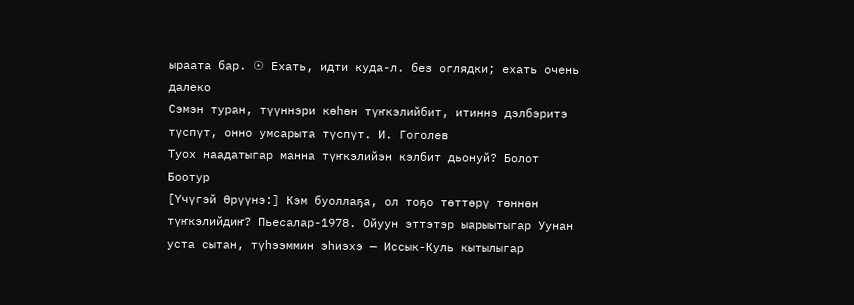ыраата бар. ☉ Ехать, идти куда-л. без оглядки; ехать очень далеко
Сэмэн туран, түүннэри көһөн түҥкэлийбит, итиннэ дэлбэритэ түспүт, онно умсарыта түспүт. И. Гоголев
Туох наадатыгар манна түҥкэлийэн кэлбит дьонуй? Болот Боотур
[Үчүгэй Өрүүнэ:] Кэм буоллаҕа, ол тоҕо төттөрү төннөн түҥкэлийдиҥ? Пьесалар-1978. Ойуун эттэтэр ыарыытыгар Уунан уста сытан, түһээммин эһиэхэ — Иссык-Куль кытылыгар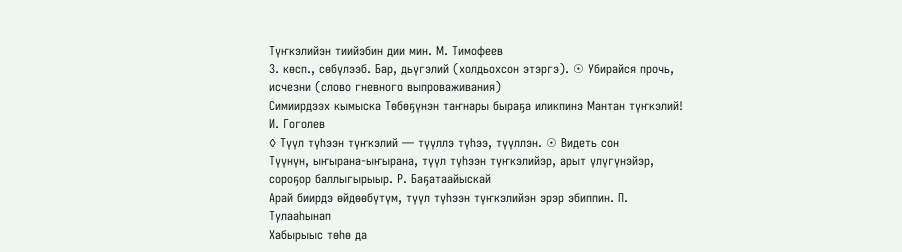Түҥкэлийэн тиийэбин дии мин. М. Тимофеев
3. көсп., сөбүлээб. Бар, дьүгэлий (холдьохсон этэргэ). ☉ Убирайся прочь, исчезни (слово гневного выпроваживания)
Симиирдээх кымыска Төбөҕүнэн таҥнары быраҕа иликпинэ Мантан түҥкэлий! И. Гоголев
◊ Түүл түһээн түҥкэлий — түүллэ түһээ, түүллэн. ☉ Видеть сон
Түүнүн, ыҥырана-ыҥырана, түүл түһээн түҥкэлийэр, арыт үлүгүнэйэр, сороҕор баллыгырыыр. Р. Баҕатаайыскай
Арай биирдэ өйдөөбүтүм, түүл түһээн түҥкэлийэн эрэр эбиппин. П. Тулааһынап
Хабырыыс төһө да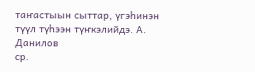таҥастыын сыттар, үгэһинэн түүл түһээн түҥкэлийдэ. А. Данилов
ср.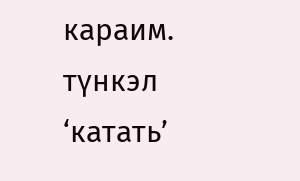караим. түнкэл ‘катать’